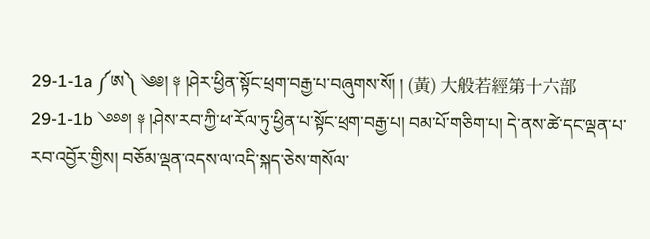29-1-1a ༼ཨ༽ ༄༅། ༈ །ཤེར་ཕྱིན་སྟོང་ཕྲག་བརྒྱ་པ་བཞུགས་སོ། ། (黃) 大般若經第十六部 29-1-1b ࿓࿔࿔། ༈ །ཤེས་རབ་ཀྱི་ཕ་རོལ་ཏུ་ཕྱིན་པ་སྟོང་ཕྲག་བརྒྱ་པ། བམ་པོ་གཅིག་པ། དེ་ནས་ཚེ་དང་ལྡན་པ་རབ་འབྱོར་གྱིས། བཅོམ་ལྡན་འདས་ལ་འདི་སྐད་ཅེས་གསོལ་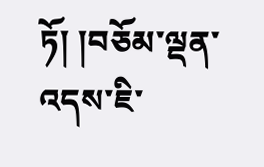ཏོ། །བཅོམ་ལྡན་འདས་ཇི་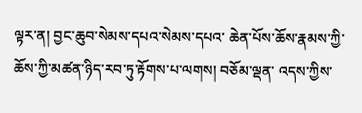ལྟར་ན། བྱང་ཆུབ་སེམས་དཔའ་སེམས་དཔའ་ ཆེན་པོས་ཆོས་རྣམས་ཀྱི་ཆོས་ཀྱི་མཚན་ཉིད་རབ་ཏུ་རྟོགས་པ་ལགས། བཅོམ་ལྡན་ འདས་ཀྱིས་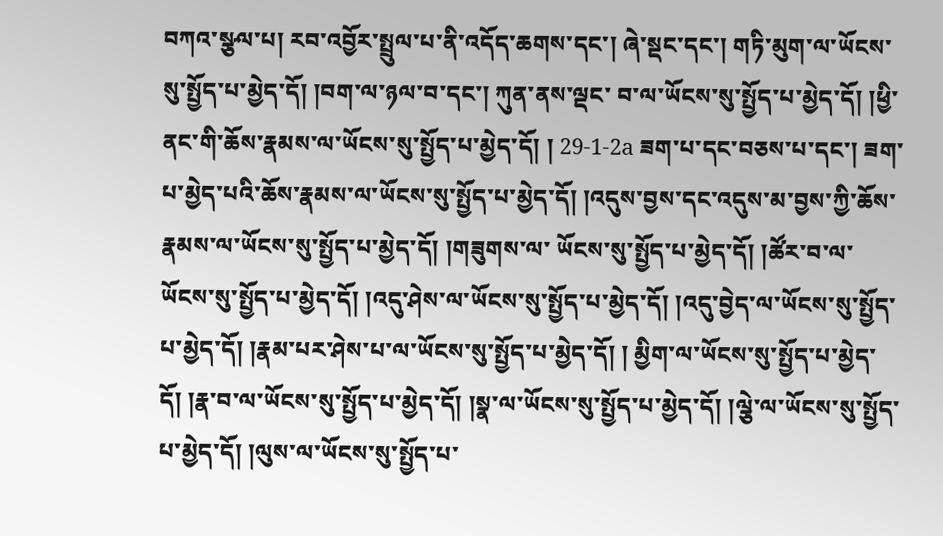བཀའ་སྩལ་པ། རབ་འབྱོར་སྤྲུལ་པ་ནི་འདོད་ཆགས་དང་། ཞེ་སྡང་དང་། གཏི་མུག་ལ་ཡོངས་སུ་སྤྱོད་པ་མྱེད་དོ། །བག་ལ་ཉལ་བ་དང་། ཀུན་ནས་ལྡང་ བ་ལ་ཡོངས་སུ་སྤྱོད་པ་མྱེད་དོ། །ཕྱི་ནང་གི་ཆོས་རྣམས་ལ་ཡོངས་སུ་སྤྱོད་པ་མྱེད་དོ། ། 29-1-2a ཟག་པ་དང་བཅས་པ་དང་། ཟག་པ་མྱེད་པའི་ཆོས་རྣམས་ལ་ཡོངས་སུ་སྤྱོད་པ་མྱེད་དོ། །འདུས་བྱས་དང་འདུས་མ་བྱས་ཀྱི་ཆོས་རྣམས་ལ་ཡོངས་སུ་སྤྱོད་པ་མྱེད་དོ། །གཟུགས་ལ་ ཡོངས་སུ་སྤྱོད་པ་མྱེད་དོ། །ཚོར་བ་ལ་ཡོངས་སུ་སྤྱོད་པ་མྱེད་དོ། །འདུ་ཤེས་ལ་ཡོངས་སུ་སྤྱོད་པ་མྱེད་དོ། །འདུ་བྱེད་ལ་ཡོངས་སུ་སྤྱོད་པ་མྱེད་དོ། །རྣམ་པར་ཤེས་པ་ལ་ཡོངས་སུ་སྤྱོད་པ་མྱེད་དོ། ། མྱིག་ལ་ཡོངས་སུ་སྤྱོད་པ་མྱེད་དོ། །རྣ་བ་ལ་ཡོངས་སུ་སྤྱོད་པ་མྱེད་དོ། །སྣ་ལ་ཡོངས་སུ་སྤྱོད་པ་མྱེད་དོ། །ལྕེ་ལ་ཡོངས་སུ་སྤྱོད་པ་མྱེད་དོ། །ལུས་ལ་ཡོངས་སུ་སྤྱོད་པ་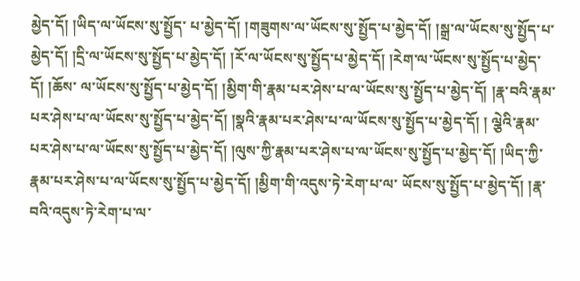མྱེད་དོ། །ཡིད་ལ་ཡོངས་སུ་སྤྱོད་ པ་མྱེད་དོ། །གཟུགས་ལ་ཡོངས་སུ་སྤྱོད་པ་མྱེད་དོ། །སྒྲ་ལ་ཡོངས་སུ་སྤྱོད་པ་མྱེད་དོ། །དྲི་ལ་ཡོངས་སུ་སྤྱོད་པ་མྱེད་དོ། །རོ་ལ་ཡོངས་སུ་སྤྱོད་པ་མྱེད་དོ། །རེག་ལ་ཡོངས་སུ་སྤྱོད་པ་མྱེད་དོ། །ཆོས་ ལ་ཡོངས་སུ་སྤྱོད་པ་མྱེད་དོ། །མྱིག་གི་རྣམ་པར་ཤེས་པ་ལ་ཡོངས་སུ་སྤྱོད་པ་མྱེད་དོ། །རྣ་བའི་རྣམ་པར་ཤེས་པ་ལ་ཡོངས་སུ་སྤྱོད་པ་མྱེད་དོ། །སྣའི་རྣམ་པར་ཤེས་པ་ལ་ཡོངས་སུ་སྤྱོད་པ་མྱེད་དོ། ། ལྕེའི་རྣམ་པར་ཤེས་པ་ལ་ཡོངས་སུ་སྤྱོད་པ་མྱེད་དོ། །ལུས་ཀྱི་རྣམ་པར་ཤེས་པ་ལ་ཡོངས་སུ་སྤྱོད་པ་མྱེད་དོ། །ཡིད་ཀྱི་རྣམ་པར་ཤེས་པ་ལ་ཡོངས་སུ་སྤྱོད་པ་མྱེད་དོ། །མྱིག་གི་འདུས་ཏེ་རེག་པ་ལ་ ཡོངས་སུ་སྤྱོད་པ་མྱེད་དོ། །རྣ་བའི་འདུས་ཏེ་རེག་པ་ལ་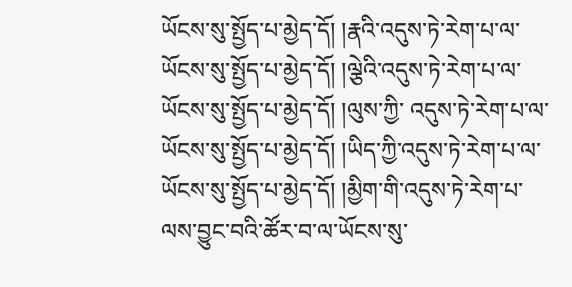ཡོངས་སུ་སྤྱོད་པ་མྱེད་དོ། །རྣའི་འདུས་ཏེ་རེག་པ་ལ་ཡོངས་སུ་སྤྱོད་པ་མྱེད་དོ། །ལྕེའི་འདུས་ཏེ་རེག་པ་ལ་ཡོངས་སུ་སྤྱོད་པ་མྱེད་དོ། །ལུས་ཀྱི་ འདུས་ཏེ་རེག་པ་ལ་ཡོངས་སུ་སྤྱོད་པ་མྱེད་དོ། །ཡིད་ཀྱི་འདུས་ཏེ་རེག་པ་ལ་ཡོངས་སུ་སྤྱོད་པ་མྱེད་དོ། །མྱིག་གི་འདུས་ཏེ་རེག་པ་ལས་བྱུང་བའི་ཚོར་བ་ལ་ཡོངས་སུ་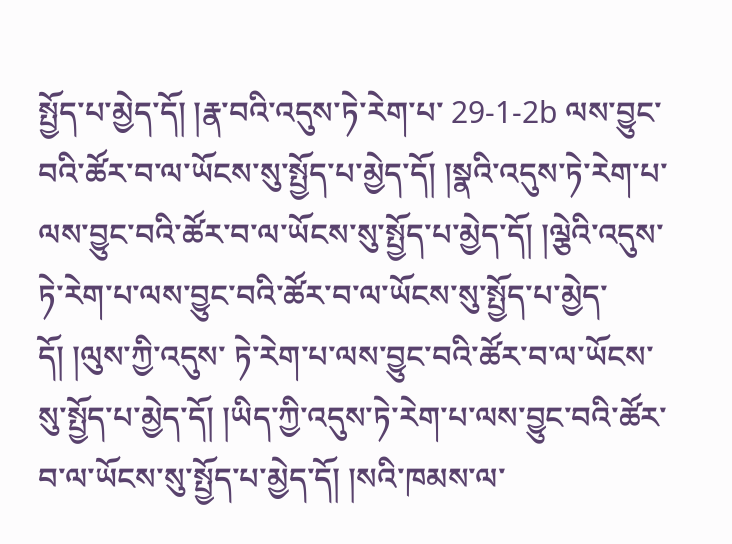སྤྱོད་པ་མྱེད་དོ། །རྣ་བའི་འདུས་ཏེ་རེག་པ་ 29-1-2b ལས་བྱུང་བའི་ཚོར་བ་ལ་ཡོངས་སུ་སྤྱོད་པ་མྱེད་དོ། །སྣའི་འདུས་ཏེ་རེག་པ་ལས་བྱུང་བའི་ཚོར་བ་ལ་ཡོངས་སུ་སྤྱོད་པ་མྱེད་དོ། །ལྕེའི་འདུས་ཏེ་རེག་པ་ལས་བྱུང་བའི་ཚོར་བ་ལ་ཡོངས་སུ་སྤྱོད་པ་མྱེད་དོ། །ལུས་ཀྱི་འདུས་ ཏེ་རེག་པ་ལས་བྱུང་བའི་ཚོར་བ་ལ་ཡོངས་སུ་སྤྱོད་པ་མྱེད་དོ། །ཡིད་ཀྱི་འདུས་ཏེ་རེག་པ་ལས་བྱུང་བའི་ཚོར་བ་ལ་ཡོངས་སུ་སྤྱོད་པ་མྱེད་དོ། །སའི་ཁམས་ལ་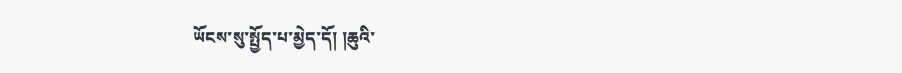ཡོངས་སུ་སྤྱོད་པ་མྱེད་དོ། །ཆུའི་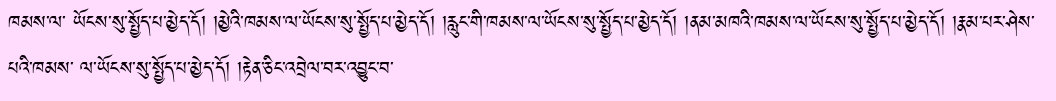ཁམས་ལ་ ཡོངས་སུ་སྤྱོད་པ་མྱེད་དོ། །མྱེའི་ཁམས་ལ་ཡོངས་སུ་སྤྱོད་པ་མྱེད་དོ། །རླུང་གི་ཁམས་ལ་ཡོངས་སུ་སྤྱོད་པ་མྱེད་དོ། །ནམ་མཁའི་ཁམས་ལ་ཡོངས་སུ་སྤྱོད་པ་མྱེད་དོ། །རྣམ་པར་ཤེས་པའི་ཁམས་ ལ་ཡོངས་སུ་སྤྱོད་པ་མྱེད་དོ། །རྟེན་ཅིང་འབྲེལ་བར་འབྱུང་བ་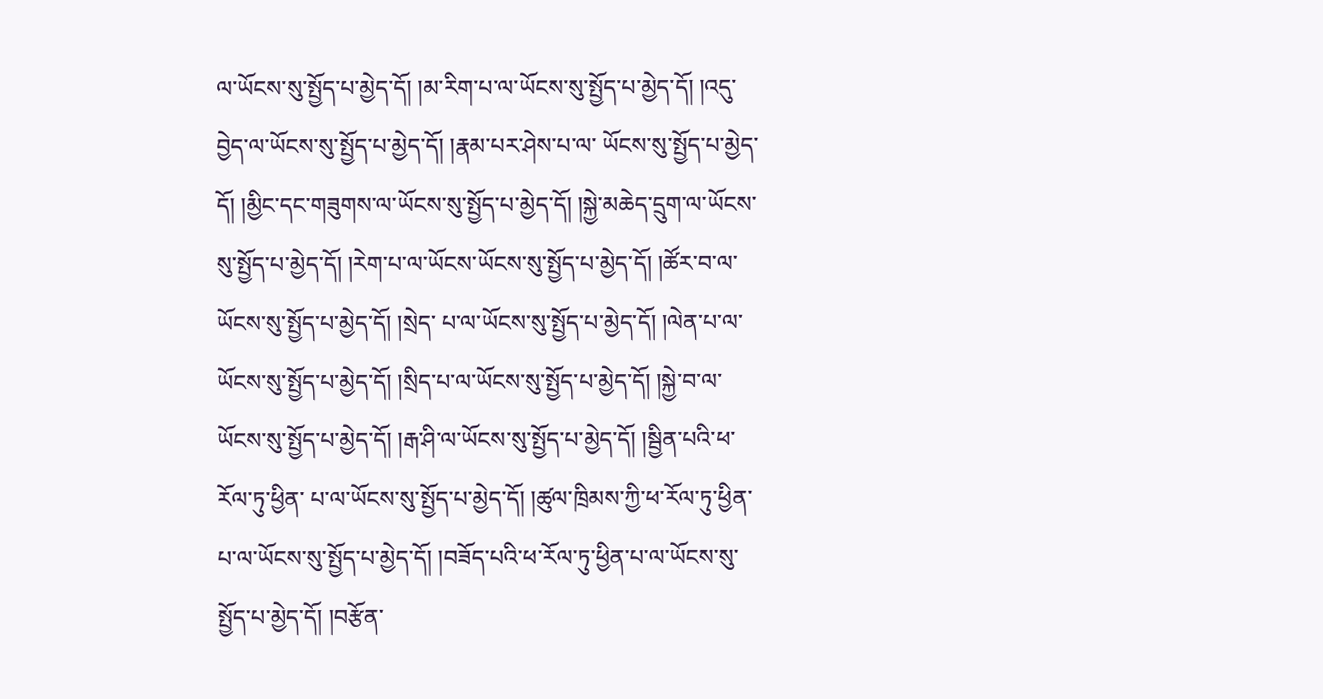ལ་ཡོངས་སུ་སྤྱོད་པ་མྱེད་དོ། །མ་རིག་པ་ལ་ཡོངས་སུ་སྤྱོད་པ་མྱེད་དོ། །འདུ་བྱེད་ལ་ཡོངས་སུ་སྤྱོད་པ་མྱེད་དོ། །རྣམ་པར་ཤེས་པ་ལ་ ཡོངས་སུ་སྤྱོད་པ་མྱེད་དོ། །མྱིང་དང་གཟུགས་ལ་ཡོངས་སུ་སྤྱོད་པ་མྱེད་དོ། །སྐྱེ་མཆེད་དྲུག་ལ་ཡོངས་སུ་སྤྱོད་པ་མྱེད་དོ། །རེག་པ་ལ་ཡོངས་ཡོངས་སུ་སྤྱོད་པ་མྱེད་དོ། །ཚོར་བ་ལ་ཡོངས་སུ་སྤྱོད་པ་མྱེད་དོ། །སྲེད་ པ་ལ་ཡོངས་སུ་སྤྱོད་པ་མྱེད་དོ། །ལེན་པ་ལ་ཡོངས་སུ་སྤྱོད་པ་མྱེད་དོ། །སྲིད་པ་ལ་ཡོངས་སུ་སྤྱོད་པ་མྱེད་དོ། །སྐྱེ་བ་ལ་ཡོངས་སུ་སྤྱོད་པ་མྱེད་དོ། །རྒ་ཤི་ལ་ཡོངས་སུ་སྤྱོད་པ་མྱེད་དོ། །སྦྱིན་པའི་ཕ་རོལ་ཏུ་ཕྱིན་ པ་ལ་ཡོངས་སུ་སྤྱོད་པ་མྱེད་དོ། །ཚུལ་ཁྲིམས་ཀྱི་ཕ་རོལ་ཏུ་ཕྱིན་པ་ལ་ཡོངས་སུ་སྤྱོད་པ་མྱེད་དོ། །བཟོད་པའི་ཕ་རོལ་ཏུ་ཕྱིན་པ་ལ་ཡོངས་སུ་སྤྱོད་པ་མྱེད་དོ། །བརྩོན་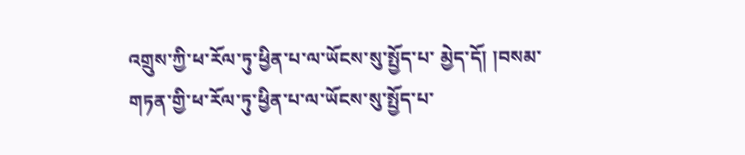འགྲུས་ཀྱི་ཕ་རོལ་ཏུ་ཕྱིན་པ་ལ་ཡོངས་སུ་སྤྱོད་པ་ མྱེད་དོ། །བསམ་གཏན་གྱི་ཕ་རོལ་ཏུ་ཕྱིན་པ་ལ་ཡོངས་སུ་སྤྱོད་པ་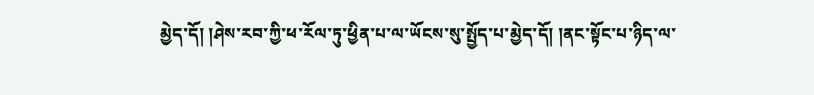མྱེད་དོ། །ཤེས་རབ་ཀྱི་ཕ་རོལ་ཏུ་ཕྱིན་པ་ལ་ཡོངས་སུ་སྤྱོད་པ་མྱེད་དོ། །ནང་སྟོང་པ་ཉིད་ལ་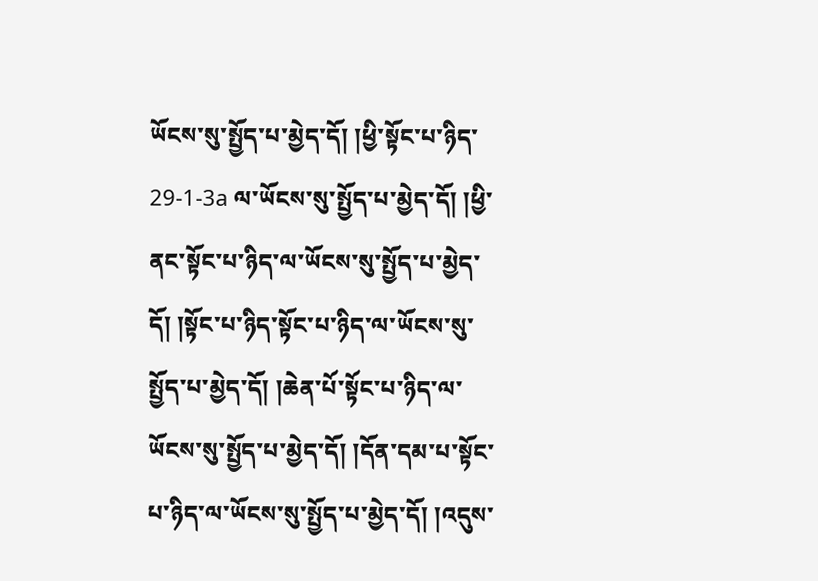ཡོངས་སུ་སྤྱོད་པ་མྱེད་དོ། །ཕྱི་སྟོང་པ་ཉིད་ 29-1-3a ལ་ཡོངས་སུ་སྤྱོད་པ་མྱེད་དོ། །ཕྱི་ནང་སྟོང་པ་ཉིད་ལ་ཡོངས་སུ་སྤྱོད་པ་མྱེད་དོ། །སྟོང་པ་ཉིད་སྟོང་པ་ཉིད་ལ་ཡོངས་སུ་སྤྱོད་པ་མྱེད་དོ། །ཆེན་པོ་སྟོང་པ་ཉིད་ལ་ཡོངས་སུ་སྤྱོད་པ་མྱེད་དོ། །དོན་དམ་པ་སྟོང་ པ་ཉིད་ལ་ཡོངས་སུ་སྤྱོད་པ་མྱེད་དོ། །འདུས་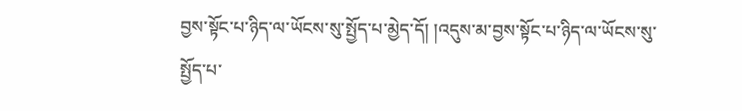བྱས་སྟོང་པ་ཉིད་ལ་ཡོངས་སུ་སྤྱོད་པ་མྱེད་དོ། །འདུས་མ་བྱས་སྟོང་པ་ཉིད་ལ་ཡོངས་སུ་སྤྱོད་པ་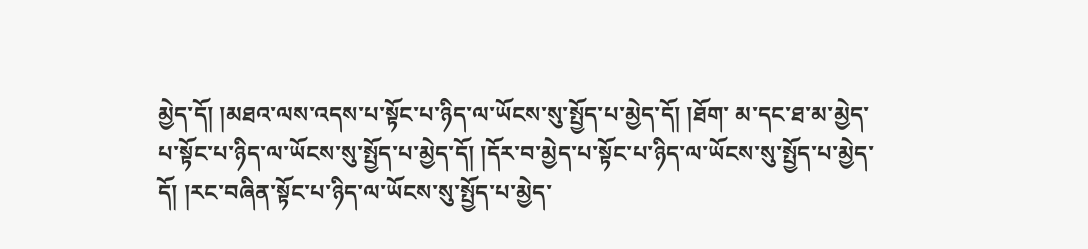མྱེད་དོ། །མཐའ་ལས་འདས་པ་སྟོང་པ་ཉིད་ལ་ཡོངས་སུ་སྤྱོད་པ་མྱེད་དོ། །ཐོག་ མ་དང་ཐ་མ་མྱེད་པ་སྟོང་པ་ཉིད་ལ་ཡོངས་སུ་སྤྱོད་པ་མྱེད་དོ། །དོར་བ་མྱེད་པ་སྟོང་པ་ཉིད་ལ་ཡོངས་སུ་སྤྱོད་པ་མྱེད་དོ། །རང་བཞིན་སྟོང་པ་ཉིད་ལ་ཡོངས་སུ་སྤྱོད་པ་མྱེད་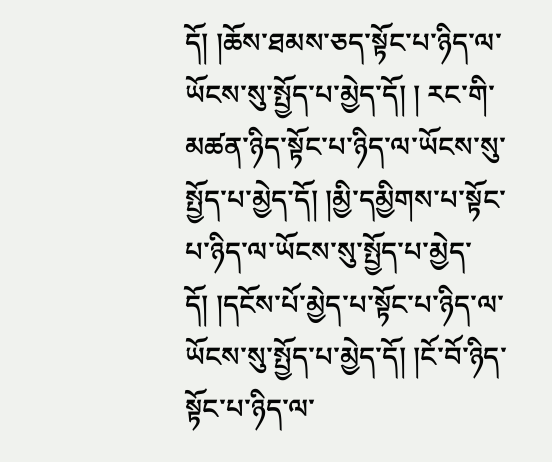དོ། །ཆོས་ཐམས་ཅད་སྟོང་པ་ཉིད་ལ་ཡོངས་སུ་སྤྱོད་པ་མྱེད་དོ། ། རང་གི་མཚན་ཉིད་སྟོང་པ་ཉིད་ལ་ཡོངས་སུ་སྤྱོད་པ་མྱེད་དོ། །མྱི་དམྱིགས་པ་སྟོང་པ་ཉིད་ལ་ཡོངས་སུ་སྤྱོད་པ་མྱེད་དོ། །དངོས་པོ་མྱེད་པ་སྟོང་པ་ཉིད་ལ་ཡོངས་སུ་སྤྱོད་པ་མྱེད་དོ། །ངོ་བོ་ཉིད་སྟོང་པ་ཉིད་ལ་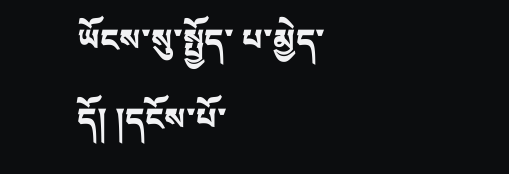ཡོངས་སུ་སྤྱོད་ པ་མྱེད་དོ། །དངོས་པོ་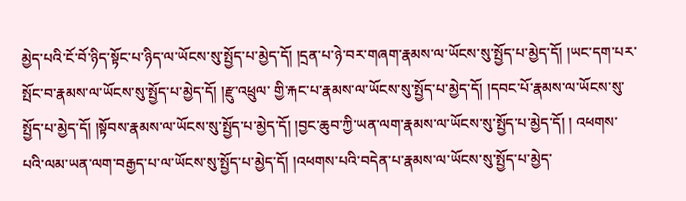མྱེད་པའི་ངོ་བོ་ཉིད་སྟོང་པ་ཉིད་ལ་ཡོངས་སུ་སྤྱོད་པ་མྱེད་དོ། །དྲན་པ་ཉེ་བར་གཞག་རྣམས་ལ་ཡོངས་སུ་སྤྱོད་པ་མྱེད་དོ། །ཡང་དག་པར་སྤོང་བ་རྣམས་ལ་ཡོངས་སུ་སྤྱོད་པ་མྱེད་དོ། །རྫུ་འཕྲུལ་ གྱི་རྐང་པ་རྣམས་ལ་ཡོངས་སུ་སྤྱོད་པ་མྱེད་དོ། །དབང་པོ་རྣམས་ལ་ཡོངས་སུ་སྤྱོད་པ་མྱེད་དོ། །སྟོབས་རྣམས་ལ་ཡོངས་སུ་སྤྱོད་པ་མྱེད་དོ། །བྱང་ཆུབ་ཀྱི་ཡན་ལག་རྣམས་ལ་ཡོངས་སུ་སྤྱོད་པ་མྱེད་དོ། ། འཕགས་པའི་ལམ་ཡན་ལག་བརྒྱད་པ་ལ་ཡོངས་སུ་སྤྱོད་པ་མྱེད་དོ། །འཕགས་པའི་བདེན་པ་རྣམས་ལ་ཡོངས་སུ་སྤྱོད་པ་མྱེད་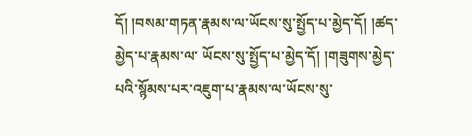དོ། །བསམ་གཏན་རྣམས་ལ་ཡོངས་སུ་སྤྱོད་པ་མྱེད་དོ། །ཚད་མྱེད་པ་རྣམས་ལ་ ཡོངས་སུ་སྤྱོད་པ་མྱེད་དོ། །གཟུགས་མྱེད་པའི་སྙོམས་པར་འཇུག་པ་རྣམས་ལ་ཡོངས་སུ་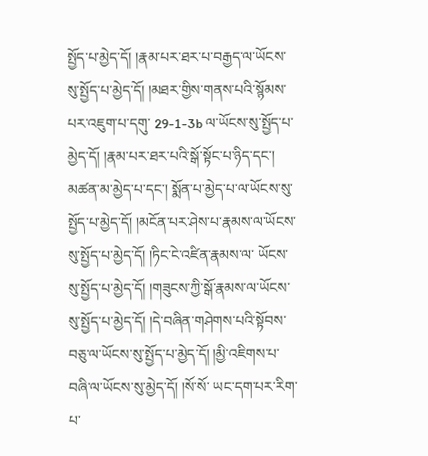སྤྱོད་པ་མྱེད་དོ། །རྣམ་པར་ཐར་པ་བརྒྱད་ལ་ཡོངས་སུ་སྤྱོད་པ་མྱེད་དོ། །མཐར་གྱིས་གནས་པའི་སྙོམས་པར་འཇུག་པ་དགུ་ 29-1-3b ལ་ཡོངས་སུ་སྤྱོད་པ་མྱེད་དོ། །རྣམ་པར་ཐར་པའི་སྒོ་སྟོང་པ་ཉིད་དང་། མཚན་མ་མྱེད་པ་དང་། སྨོན་པ་མྱེད་པ་ལ་ཡོངས་སུ་སྤྱོད་པ་མྱེད་དོ། །མངོན་པར་ཤེས་པ་རྣམས་ལ་ཡོངས་སུ་སྤྱོད་པ་མྱེད་དོ། །ཏིང་ངེ་འཛིན་རྣམས་ལ་ ཡོངས་སུ་སྤྱོད་པ་མྱེད་དོ། །གཟུངས་ཀྱི་སྒོ་རྣམས་ལ་ཡོངས་སུ་སྤྱོད་པ་མྱེད་དོ། །དེ་བཞིན་གཤེགས་པའི་སྟོབས་བཅུ་ལ་ཡོངས་སུ་སྤྱོད་པ་མྱེད་དོ། །མྱི་འཇིགས་པ་བཞི་ལ་ཡོངས་སུ་མྱེད་དོ། །སོ་སོ་ ཡང་དག་པར་རིག་པ་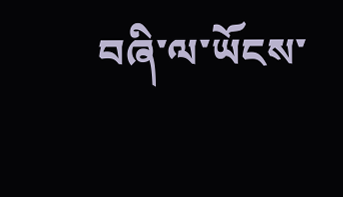བཞི་ལ་ཡོངས་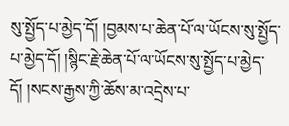སུ་སྤྱོད་པ་མྱེད་དོ། །བྱམས་པ་ཆེན་པོ་ལ་ཡོངས་སུ་སྤྱོད་པ་མྱེད་དོ། །སྙིང་རྗེ་ཆེན་པོ་ལ་ཡོངས་སུ་སྤྱོད་པ་མྱེད་དོ། །སངས་རྒྱས་ཀྱི་ཆོས་མ་འདྲེས་པ་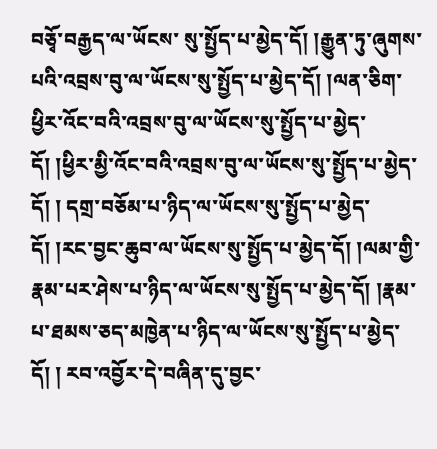བཅྭོ་བརྒྱད་ལ་ཡོངས་ སུ་སྤྱོད་པ་མྱེད་དོ། །རྒྱུན་ཏུ་ཞུགས་པའི་འབྲས་བུ་ལ་ཡོངས་སུ་སྤྱོད་པ་མྱེད་དོ། །ལན་ཅིག་ཕྱིར་འོང་བའི་འབྲས་བུ་ལ་ཡོངས་སུ་སྤྱོད་པ་མྱེད་དོ། །ཕྱིར་མྱི་འོང་བའི་འབྲས་བུ་ལ་ཡོངས་སུ་སྤྱོད་པ་མྱེད་དོ། ། དགྲ་བཅོམ་པ་ཉིད་ལ་ཡོངས་སུ་སྤྱོད་པ་མྱེད་དོ། །རང་བྱང་ཆུབ་ལ་ཡོངས་སུ་སྤྱོད་པ་མྱེད་དོ། །ལམ་གྱི་རྣམ་པར་ཤེས་པ་ཉིད་ལ་ཡོངས་སུ་སྤྱོད་པ་མྱེད་དོ། །རྣམ་པ་ཐམས་ཅད་མཁྱེན་པ་ཉིད་ལ་ཡོངས་སུ་སྤྱོད་པ་མྱེད་དོ། ། རབ་འབྱོར་དེ་བཞིན་དུ་བྱང་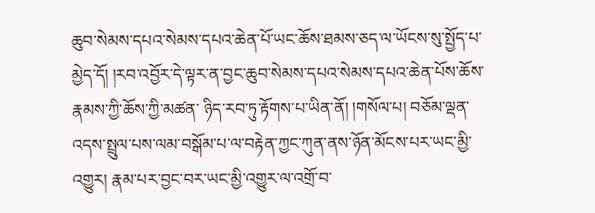ཆུབ་སེམས་དཔའ་སེམས་དཔའ་ཆེན་པོ་ཡང་ཆོས་ཐམས་ཅད་ལ་ཡོངས་སུ་སྤྱོད་པ་མྱེད་དོ། །རབ་འབྱོར་དེ་ལྟར་ན་བྱང་ཆུབ་སེམས་དཔའ་སེམས་དཔའ་ཆེན་པོས་ཆོས་རྣམས་ཀྱི་ཆོས་ཀྱི་མཚན་ ཉིད་རབ་ཏུ་རྟོགས་པ་ཡིན་ནོ། །གསོལ་པ། བཅོམ་ལྡན་འདས་སྤྲུལ་པས་ལམ་བསྒོམ་པ་ལ་བརྟེན་ཀྱང་ཀུན་ནས་ཉོན་མོངས་པར་ཡང་མྱི་འགྱུར། རྣམ་པར་བྱང་བར་ཡང་མྱི་འགྱུར་ལ་འགྲོ་བ་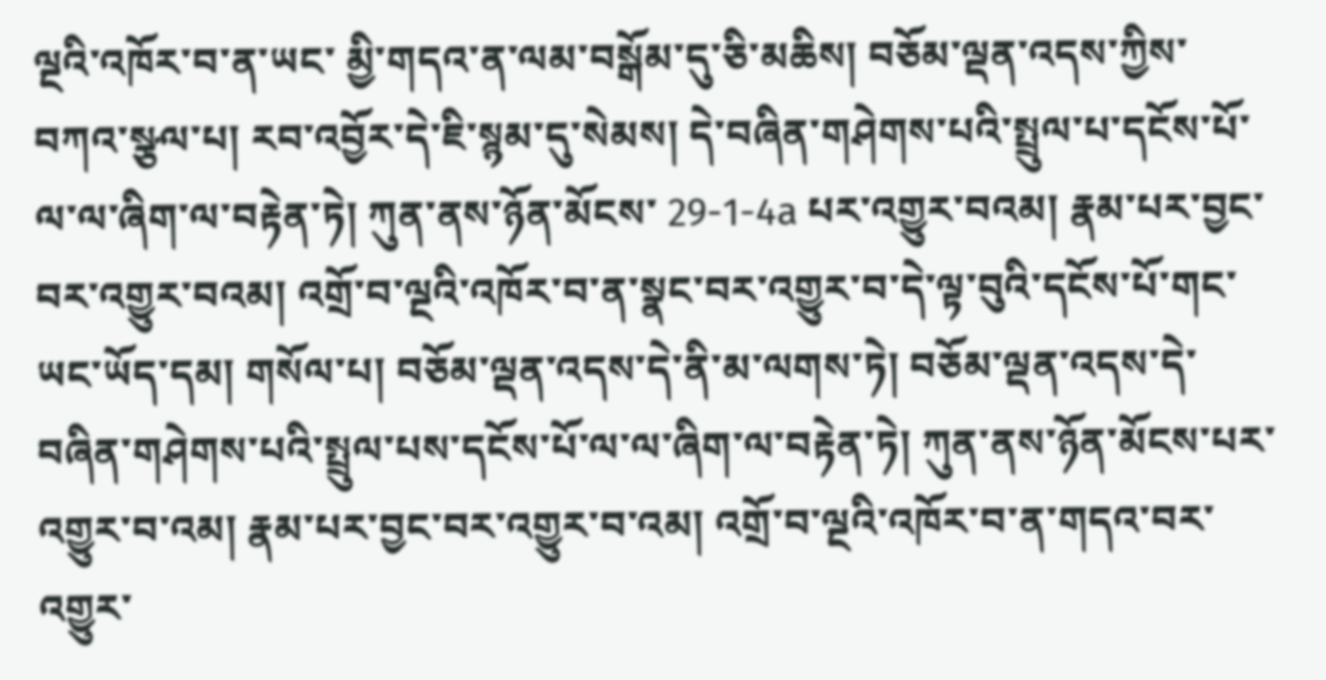ལྔའི་འཁོར་བ་ན་ཡང་ མྱི་གདའ་ན་ལམ་བསྒོམ་དུ་ཅི་མཆིས། བཅོམ་ལྡན་འདས་ཀྱིས་བཀའ་སྩལ་པ། རབ་འབྱོར་དེ་ཇི་སྙམ་དུ་སེམས། དེ་བཞིན་གཤེགས་པའི་སྤྲུལ་པ་དངོས་པོ་ལ་ལ་ཞིག་ལ་བརྟེན་ཏེ། ཀུན་ནས་ཉོན་མོངས་ 29-1-4a པར་འགྱུར་བའམ། རྣམ་པར་བྱང་བར་འགྱུར་བའམ། འགྲོ་བ་ལྔའི་འཁོར་བ་ན་སྣང་བར་འགྱུར་བ་དེ་ལྟ་བུའི་དངོས་པོ་གང་ཡང་ཡོད་དམ། གསོལ་པ། བཅོམ་ལྡན་འདས་དེ་ནི་མ་ལགས་ཏེ། བཅོམ་ལྡན་འདས་དེ་ བཞིན་གཤེགས་པའི་སྤྲུལ་པས་དངོས་པོ་ལ་ལ་ཞིག་ལ་བརྟེན་ཏེ། ཀུན་ནས་ཉོན་མོངས་པར་འགྱུར་བ་འམ། རྣམ་པར་བྱང་བར་འགྱུར་བ་འམ། འགྲོ་བ་ལྔའི་འཁོར་བ་ན་གདའ་བར་འགྱུར་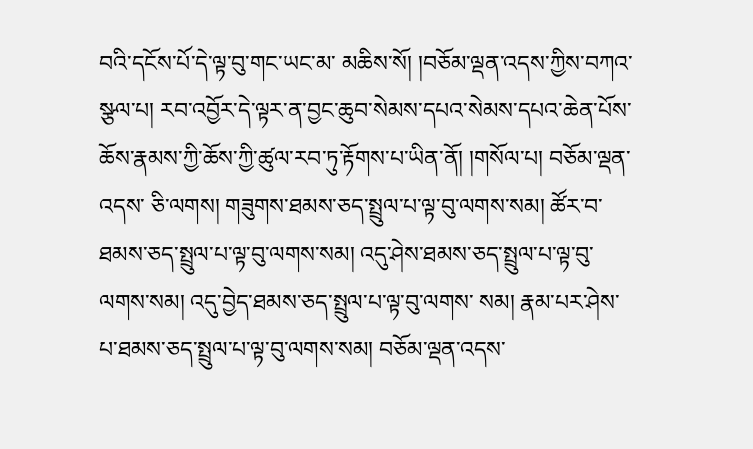བའི་དངོས་པོ་དེ་ལྟ་བུ་གང་ཡང་མ་ མཆིས་སོ། །བཅོམ་ལྡན་འདས་ཀྱིས་བཀའ་སྩལ་པ། རབ་འབྱོར་དེ་ལྟར་ན་བྱང་ཆུབ་སེམས་དཔའ་སེམས་དཔའ་ཆེན་པོས་ཆོས་རྣམས་ཀྱི་ཆོས་ཀྱི་ཚུལ་རབ་ཏུ་རྟོགས་པ་ཡིན་ནོ། །གསོལ་པ། བཅོམ་ལྡན་འདས་ ཅི་ལགས། གཟུགས་ཐམས་ཅད་སྤྲུལ་པ་ལྟ་བུ་ལགས་སམ། ཚོར་བ་ཐམས་ཅད་སྤྲུལ་པ་ལྟ་བུ་ལགས་སམ། འདུ་ཤེས་ཐམས་ཅད་སྤྲུལ་པ་ལྟ་བུ་ལགས་སམ། འདུ་བྱེད་ཐམས་ཅད་སྤྲུལ་པ་ལྟ་བུ་ལགས་ སམ། རྣམ་པར་ཤེས་པ་ཐམས་ཅད་སྤྲུལ་པ་ལྟ་བུ་ལགས་སམ། བཅོམ་ལྡན་འདས་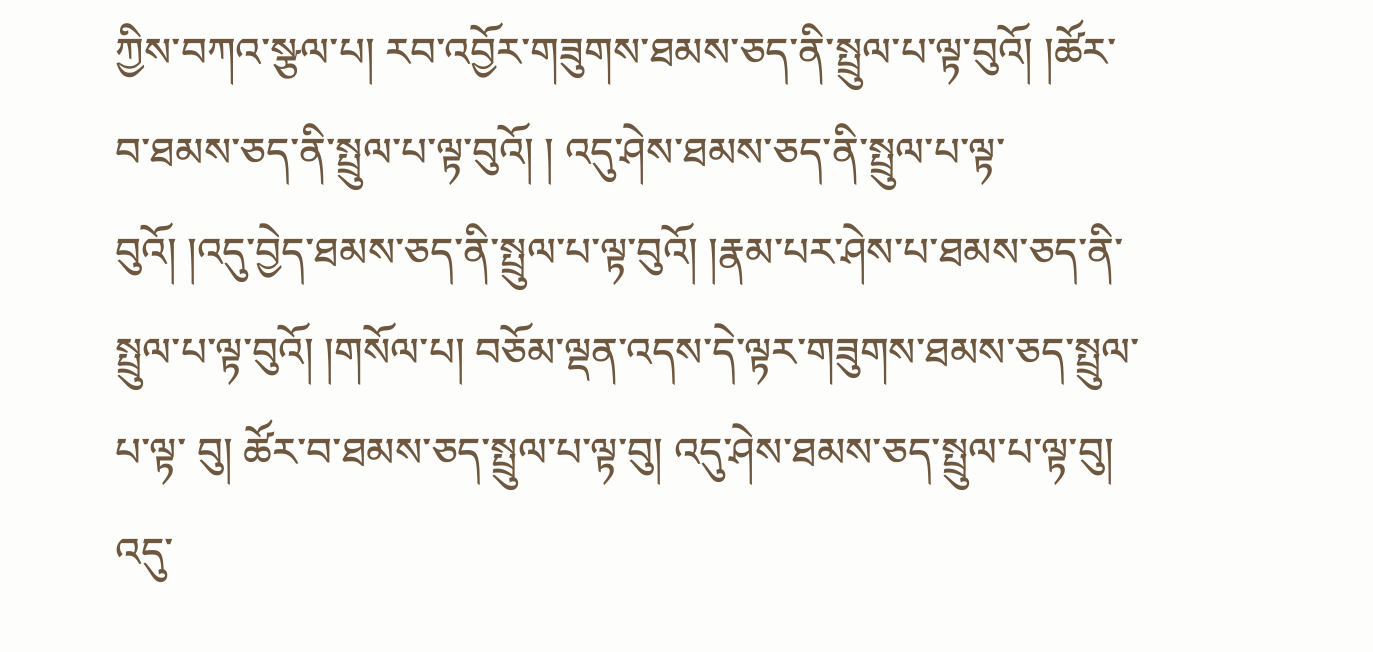ཀྱིས་བཀའ་སྩལ་པ། རབ་འབྱོར་གཟུགས་ཐམས་ཅད་ནི་སྤྲུལ་པ་ལྟ་བུའོ། །ཚོར་བ་ཐམས་ཅད་ནི་སྤྲུལ་པ་ལྟ་བུའོ། ། འདུ་ཤེས་ཐམས་ཅད་ནི་སྤྲུལ་པ་ལྟ་བུའོ། །འདུ་བྱེད་ཐམས་ཅད་ནི་སྤྲུལ་པ་ལྟ་བུའོ། །རྣམ་པར་ཤེས་པ་ཐམས་ཅད་ནི་སྤྲུལ་པ་ལྟ་བུའོ། །གསོལ་པ། བཅོམ་ལྡན་འདས་དེ་ལྟར་གཟུགས་ཐམས་ཅད་སྤྲུལ་པ་ལྟ་ བུ། ཚོར་བ་ཐམས་ཅད་སྤྲུལ་པ་ལྟ་བུ། འདུ་ཤེས་ཐམས་ཅད་སྤྲུལ་པ་ལྟ་བུ། འདུ་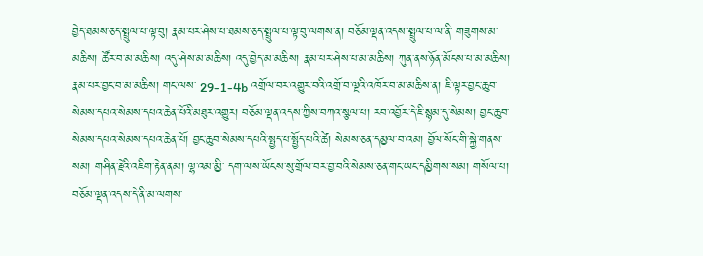བྱེད་ཐམས་ཅད་སྤྲུལ་པ་ལྟ་བུ། རྣམ་པར་ཤེས་པ་ཐམས་ཅད་སྤྲུལ་པ་ལྟ་བུ་ལགས་ན། བཅོམ་ལྡན་འདས་སྤྲུལ་པ་ལ་ནི་ གཟུགས་མ་མཆིས། ཚོར་བ་མ་མཆིས། འདུ་ཤེས་མ་མཆིས། འདུ་བྱེད་མ་མཆིས། རྣམ་པར་ཤེས་པ་མ་མཆིས། ཀུན་ནས་ཉོན་མོངས་པ་མ་མཆིས། རྣམ་པར་བྱང་བ་མ་མཆིས། གང་ལས་ 29-1-4b འགྲོལ་བར་འགྱུར་བའི་འགྲོ་བ་ལྔའི་འཁོར་བ་མ་མཆིས་ན། ཇི་ལྟར་བྱང་ཆུབ་སེམས་དཔའ་སེམས་དཔའ་ཆེན་པོའི་མཐུར་འགྱུར། བཅོམ་ལྡན་འདས་ཀྱིས་བཀའ་སྩལ་པ། རབ་འབྱོར་དེ་ཇི་སྙམ་དུ་སེམས། བྱང་ཆུབ་སེམས་དཔའ་སེམས་དཔའ་ཆེན་པོ། བྱང་ཆུབ་སེམས་དཔའི་སྤྱད་པ་སྤྱོད་པའི་ཚེ། སེམས་ཅན་དམྱལ་བ་འམ། བྱོལ་སོང་གི་སྐྱེ་གནས་སམ། གཤིན་རྗེའི་འཇིག་རྟེན་ནམ། ལྷ་འམ་མྱི་ དག་ལས་ཡོངས་སུ་གྲོལ་བར་བྱ་བའི་སེམས་ཅན་གང་ཡང་དམྱིགས་སམ། གསོལ་པ། བཅོམ་ལྡན་འདས་དེ་ནི་མ་ལགས་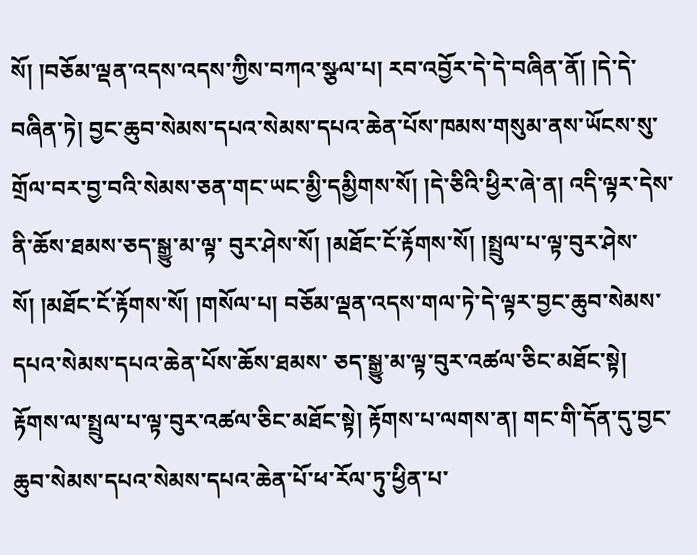སོ། །བཅོམ་ལྡན་འདས་འདས་ཀྱིས་བཀའ་སྩལ་པ། རབ་འབྱོར་དེ་དེ་བཞིན་ནོ། །དེ་དེ་ བཞིན་ཏེ། བྱང་ཆུབ་སེམས་དཔའ་སེམས་དཔའ་ཆེན་པོས་ཁམས་གསུམ་ནས་ཡོངས་སུ་གྲོལ་བར་བྱ་བའི་སེམས་ཅན་གང་ཡང་མྱི་དམྱིགས་སོ། །དེ་ཅིའི་ཕྱིར་ཞེ་ན། འདི་ལྟར་དེས་ནི་ཆོས་ཐམས་ཅད་སྒྱུ་མ་ལྟ་ བུར་ཤེས་སོ། །མཐོང་ངོ་རྟོགས་སོ། །སྤྲུལ་པ་ལྟ་བུར་ཤེས་སོ། །མཐོང་ངོ་རྟོགས་སོ། །གསོལ་པ། བཅོམ་ལྡན་འདས་གལ་ཏེ་དེ་ལྟར་བྱང་ཆུབ་སེམས་དཔའ་སེམས་དཔའ་ཆེན་པོས་ཆོས་ཐམས་ ཅད་སྒྱུ་མ་ལྟ་བུར་འཚལ་ཅིང་མཐོང་སྟེ། རྟོགས་ལ་སྤྲུལ་པ་ལྟ་བུར་འཚལ་ཅིང་མཐོང་སྟེ། རྟོགས་པ་ལགས་ན། གང་གི་དོན་དུ་བྱང་ཆུབ་སེམས་དཔའ་སེམས་དཔའ་ཆེན་པོ་ཕ་རོལ་ཏུ་ཕྱིན་པ་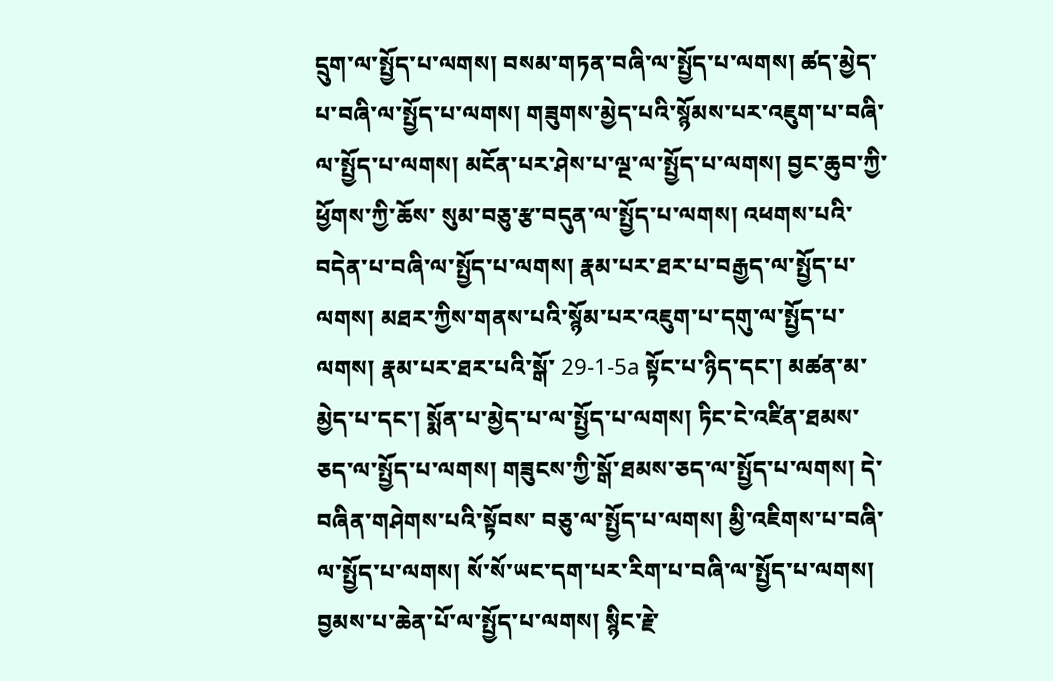དྲུག་ལ་སྤྱོད་པ་ལགས། བསམ་གཏན་བཞི་ལ་སྤྱོད་པ་ལགས། ཚད་མྱེད་པ་བཞི་ལ་སྤྱོད་པ་ལགས། གཟུགས་མྱེད་པའི་སྙོམས་པར་འཇུག་པ་བཞི་ལ་སྤྱོད་པ་ལགས། མངོན་པར་ཤེས་པ་ལྔ་ལ་སྤྱོད་པ་ལགས། བྱང་ཆུབ་ཀྱི་ཕྱོགས་ཀྱི་ཆོས་ སུམ་བཅུ་རྩ་བདུན་ལ་སྤྱོད་པ་ལགས། འཕགས་པའི་བདེན་པ་བཞི་ལ་སྤྱོད་པ་ལགས། རྣམ་པར་ཐར་པ་བརྒྱད་ལ་སྤྱོད་པ་ལགས། མཐར་ཀྱིས་གནས་པའི་སྙོམ་པར་འཇུག་པ་དགུ་ལ་སྤྱོད་པ་ལགས། རྣམ་པར་ཐར་པའི་སྒོ་ 29-1-5a སྟོང་པ་ཉིད་དང་། མཚན་མ་མྱེད་པ་དང་། སྨོན་པ་མྱེད་པ་ལ་སྤྱོད་པ་ལགས། ཏིང་ངེ་འཛིན་ཐམས་ཅད་ལ་སྤྱོད་པ་ལགས། གཟུངས་ཀྱི་སྒོ་ཐམས་ཅད་ལ་སྤྱོད་པ་ལགས། དེ་བཞིན་གཤེགས་པའི་སྟོབས་ བཅུ་ལ་སྤྱོད་པ་ལགས། མྱི་འཇིགས་པ་བཞི་ལ་སྤྱོད་པ་ལགས། སོ་སོ་ཡང་དག་པར་རིག་པ་བཞི་ལ་སྤྱོད་པ་ལགས། བྱམས་པ་ཆེན་པོ་ལ་སྤྱོད་པ་ལགས། སྙིང་རྗེ་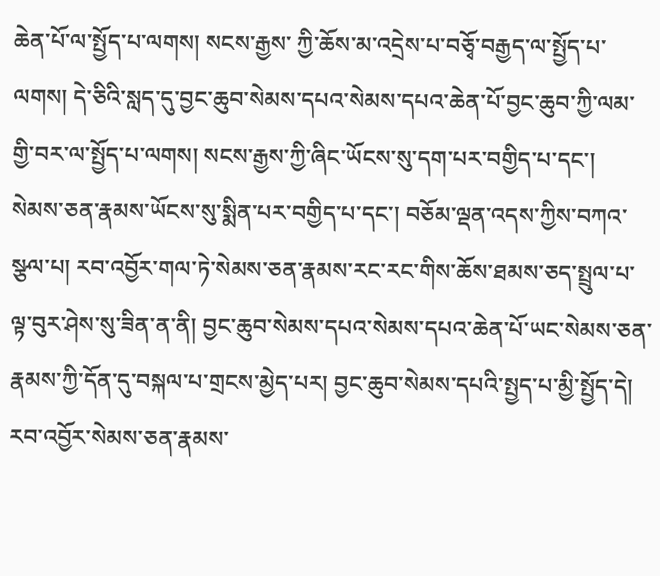ཆེན་པོ་ལ་སྤྱོད་པ་ལགས། སངས་རྒྱས་ ཀྱི་ཆོས་མ་འདྲེས་པ་བཅྭོ་བརྒྱད་ལ་སྤྱོད་པ་ལགས། དེ་ཅིའི་སླད་དུ་བྱང་ཆུབ་སེམས་དཔའ་སེམས་དཔའ་ཆེན་པོ་བྱང་ཆུབ་ཀྱི་ལམ་གྱི་བར་ལ་སྤྱོད་པ་ལགས། སངས་རྒྱས་ཀྱི་ཞིང་ཡོངས་སུ་དག་པར་བགྱིད་པ་དང་། སེམས་ཅན་རྣམས་ཡོངས་སུ་སྨིན་པར་བགྱིད་པ་དང་། བཅོམ་ལྡན་འདས་ཀྱིས་བཀའ་སྩལ་པ། རབ་འབྱོར་གལ་ཏེ་སེམས་ཅན་རྣམས་རང་རང་གིས་ཆོས་ཐམས་ཅད་སྤྲུལ་པ་ལྟ་བུར་ཤེས་སུ་ཟིན་ན་ནི། བྱང་ཆུབ་སེམས་དཔའ་སེམས་དཔའ་ཆེན་པོ་ཡང་སེམས་ཅན་རྣམས་ཀྱི་དོན་དུ་བསྐལ་པ་གྲངས་མྱེད་པར། བྱང་ཆུབ་སེམས་དཔའི་སྤྱད་པ་མྱི་སྤྱོད་དེ། རབ་འབྱོར་སེམས་ཅན་རྣམས་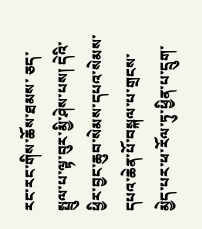རང་རང་གིས་ཆོས་ཐམས་ ཅད་སྤྲུལ་པ་ལྟ་བུར་མྱི་ཤེས་པས། དེའི་ཕྱིར་བྱང་ཆུབ་སེམས་དཔའ་སེམས་དཔའ་ཆེན་པོ་བསྐལ་པ་གྲངས་མྱེད་པར་ཕ་རོལ་ཏུ་ཕྱིན་པ་དྲུག་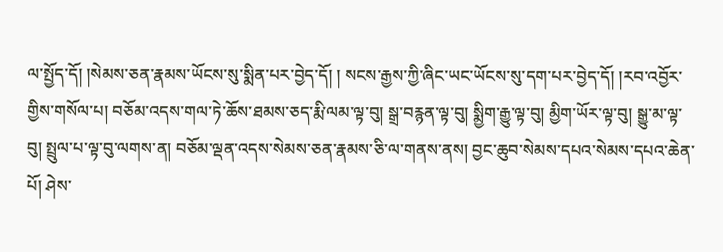ལ་སྤྱོད་དོ། །སེམས་ཅན་རྣམས་ཡོངས་སུ་སྨིན་པར་བྱེད་དོ། ། སངས་རྒྱས་ཀྱི་ཞིང་ཡང་ཡོངས་སུ་དག་པར་བྱེད་དོ། །རབ་འབྱོར་གྱིས་གསོལ་པ། བཅོམ་འདས་གལ་ཏེ་ཆོས་ཐམས་ཅད་རྨི་ལམ་ལྟ་བུ། སྒྲ་བརྙན་ལྟ་བུ། སྨྱིག་རྒྱུ་ལྟ་བུ། མྱིག་ཡོར་ལྟ་བུ། སྒྱུ་མ་ལྟ་བུ། སྤྲུལ་པ་ལྟ་བུ་ལགས་ན། བཅོམ་ལྡན་འདས་སེམས་ཅན་རྣམས་ཅི་ལ་གནས་ནས། བྱང་ཆུབ་སེམས་དཔའ་སེམས་དཔའ་ཆེན་པོ། ཤེས་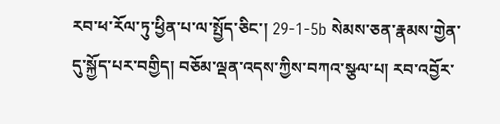རབ་ཕ་རོལ་ཏུ་ཕྱིན་པ་ལ་སྤྱོད་ཅིང་། 29-1-5b སེམས་ཅན་རྣམས་གྱེན་དུ་སྐྱོད་པར་བགྱིད། བཅོམ་ལྡན་འདས་ཀྱིས་བཀའ་སྩལ་པ། རབ་འབྱོར་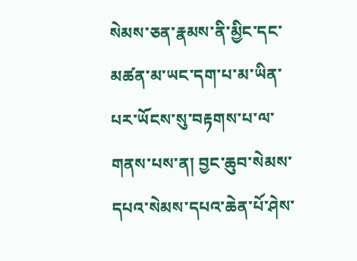སེམས་ཅན་རྣམས་ནི་མྱིང་དང་མཚན་མ་ཡང་དག་པ་མ་ཡིན་པར་ཡོངས་སུ་བརྟགས་པ་ལ་གནས་པས་ན། བྱང་ཆུབ་སེམས་དཔའ་སེམས་དཔའ་ཆེན་པོ་ཤེས་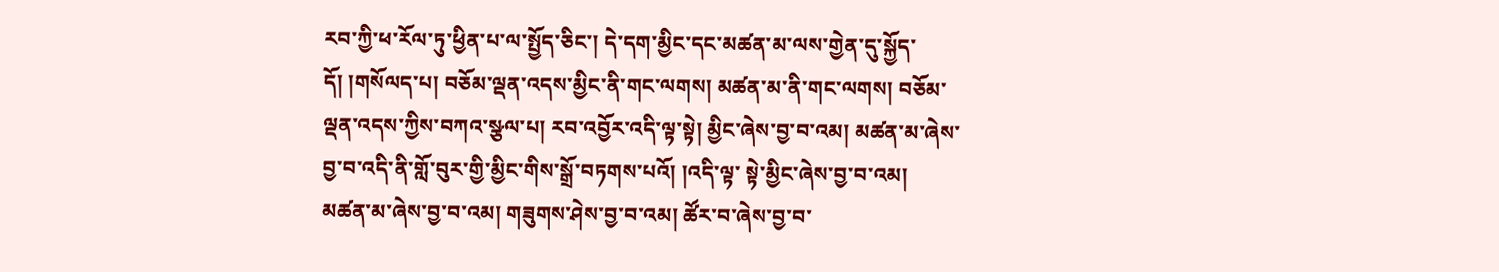རབ་ཀྱི་ཕ་རོལ་ཏུ་ཕྱིན་པ་ལ་སྤྱོད་ཅིང་། དེ་དག་མྱིང་དང་མཚན་མ་ལས་གྱེན་དུ་སྐྱོད་དོ། །གསོལད་པ། བཅོམ་ལྡན་འདས་མྱིང་ནི་གང་ལགས། མཚན་མ་ནི་གང་ལགས། བཅོམ་ལྡན་འདས་ཀྱིས་བཀའ་སྩལ་པ། རབ་འབྱོར་འདི་ལྟ་སྟེ། མྱིང་ཞེས་བྱ་བ་འམ། མཚན་མ་ཞེས་བྱ་བ་འདི་ནི་གློ་བུར་གྱི་མྱིང་གིས་སྒྲོ་བཏགས་པའོ། །འདི་ལྟ་ སྟེ་མྱིང་ཞེས་བྱ་བ་འམ། མཚན་མ་ཞེས་བྱ་བ་འམ། གཟུགས་ཤེས་བྱ་བ་འམ། ཚོར་བ་ཞེས་བྱ་བ་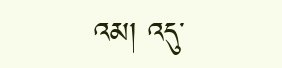འམ། འདུ་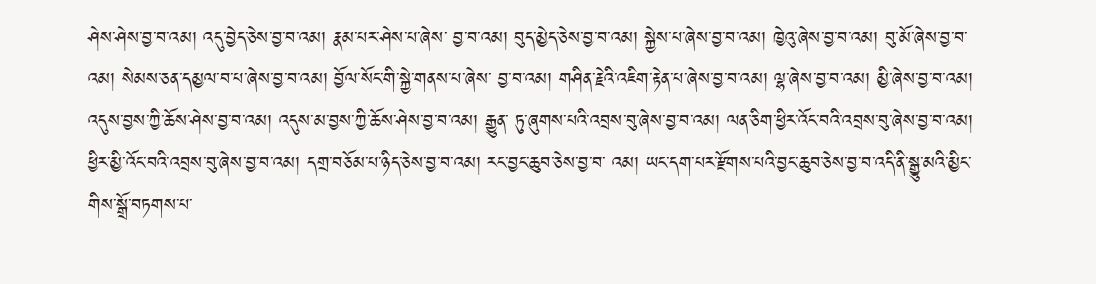ཤེས་ཤེས་བྱ་བ་འམ། འདུ་བྱེད་ཅེས་བྱ་བ་འམ། རྣམ་པར་ཤེས་པ་ཞེས་ བྱ་བ་འམ། བུད་མྱེད་ཅེས་བྱ་བ་འམ། སྐྱེས་པ་ཞེས་བྱ་བ་འམ། ཁྱེའུ་ཞེས་བྱ་བ་འམ། བུ་མོ་ཞེས་བྱ་བ་འམ། སེམས་ཅན་དམྱལ་བ་པ་ཞེས་བྱ་བ་འམ། བྱོལ་སོང་གི་སྐྱེ་གནས་པ་ཞེས་ བྱ་བ་འམ། གཤིན་རྗེའི་འཇིག་རྟེན་པ་ཞེས་བྱ་བ་འམ། ལྷ་ཞེས་བྱ་བ་འམ། མྱི་ཞེས་བྱ་བ་འམ། འདུས་བྱས་ཀྱི་ཆོས་ཤེས་བྱ་བ་འམ། འདུས་མ་བྱས་ཀྱི་ཆོས་ཤེས་བྱ་བ་འམ། རྒྱུན་ ཏུ་ཞུགས་པའི་འབྲས་བུ་ཞེས་བྱ་བ་འམ། ལན་ཅིག་ཕྱིར་འོང་བའི་འབྲས་བུ་ཞེས་བྱ་བ་འམ། ཕྱིར་མྱི་འོང་བའི་འབྲས་བུ་ཞེས་བྱ་བ་འམ། དགྲ་བཅོམ་པ་ཉིད་ཅེས་བྱ་བ་འམ། རང་བྱང་ཆུབ་ཅེས་བྱ་བ་ འམ། ཡང་དག་པར་རྫོགས་པའི་བྱང་ཆུབ་ཅེས་བྱ་བ་འདི་ནི་སྒྱུ་མའི་མྱིང་གིས་སྒྲོ་བཏགས་པ་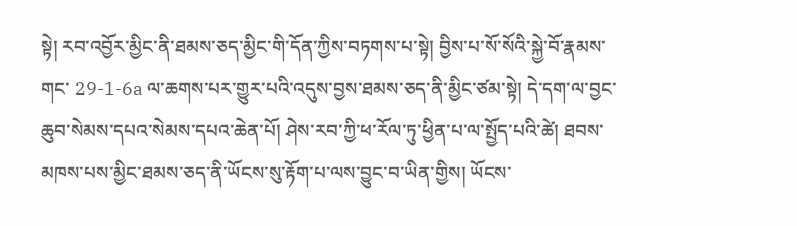སྟེ། རབ་འབྱོར་མྱིང་ནི་ཐམས་ཅད་མྱིང་གི་དོན་ཀྱིས་བཏགས་པ་སྟེ། བྱིས་པ་སོ་སོའི་སྐྱེ་བོ་རྣམས་གང་ 29-1-6a ལ་ཆགས་པར་གྱུར་པའི་འདུས་བྱས་ཐམས་ཅད་ནི་མྱིང་ཙམ་སྟེ། དེ་དག་ལ་བྱང་ཆུབ་སེམས་དཔའ་སེམས་དཔའ་ཆེན་པོ། ཤེས་རབ་ཀྱི་ཕ་རོལ་ཏུ་ཕྱིན་པ་ལ་སྤྱོད་པའི་ཚེ། ཐབས་ མཁས་པས་མྱིང་ཐམས་ཅད་ནི་ཡོངས་སུ་རྟོག་པ་ལས་བྱུང་བ་ཡིན་གྱིས། ཡོངས་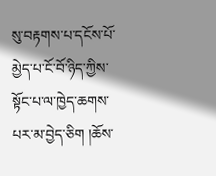སུ་བརྟགས་པ་དངོས་པོ་མྱེད་པ་ངོ་བོ་ཉིད་ཀྱིས་སྟོང་པ་ལ་ཁྱེད་ཆགས་པར་མ་བྱེད་ཅིག །ཆོས་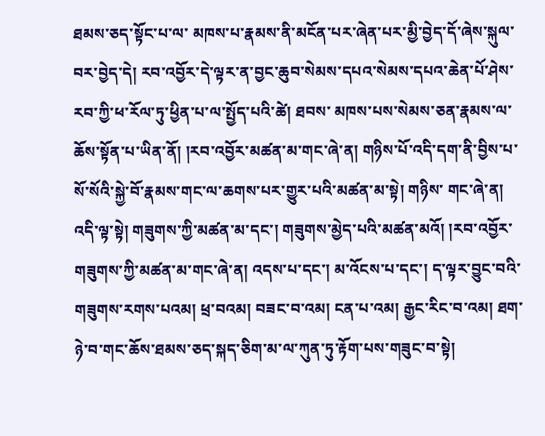ཐམས་ཅད་སྟོང་པ་ལ་ མཁས་པ་རྣམས་ནི་མངོན་པར་ཞེན་པར་མྱི་བྱེད་དོ་ཞེས་སྐུལ་བར་བྱེད་དེ། རབ་འབྱོར་དེ་ལྟར་ན་བྱང་ཆུབ་སེམས་དཔའ་སེམས་དཔའ་ཆེན་པོ་ཤེས་རབ་ཀྱི་ཕ་རོལ་ཏུ་ཕྱིན་པ་ལ་སྤྱོད་པའི་ཚེ། ཐབས་ མཁས་པས་སེམས་ཅན་རྣམས་ལ་ཆོས་སྟོན་པ་ཡིན་ནོ། །རབ་འབྱོར་མཚན་མ་གང་ཞེ་ན། གཉིས་པོ་འདི་དག་ནི་བྱིས་པ་སོ་སོའི་སྐྱེ་བོ་རྣམས་གང་ལ་ཆགས་པར་གྱུར་པའི་མཚན་མ་སྟེ། གཉིས་ གང་ཞེ་ན། འདི་ལྟ་སྟེ། གཟུགས་ཀྱི་མཚན་མ་དང་། གཟུགས་མྱེད་པའི་མཚན་མའོ། །རབ་འབྱོར་གཟུགས་ཀྱི་མཚན་མ་གང་ཞེ་ན། འདས་པ་དང་། མ་འོངས་པ་དང་། ད་ལྟར་བྱུང་བའི་ གཟུགས་རགས་པའམ། ཕྲ་བའམ། བཟང་བ་འམ། ངན་པ་འམ། རྒྱང་རིང་བ་འམ། ཐག་ཉེ་བ་གང་ཆོས་ཐམས་ཅད་སྐད་ཅིག་མ་ལ་ཀུན་ཏུ་རྟོག་པས་གཟུང་བ་སྟེ།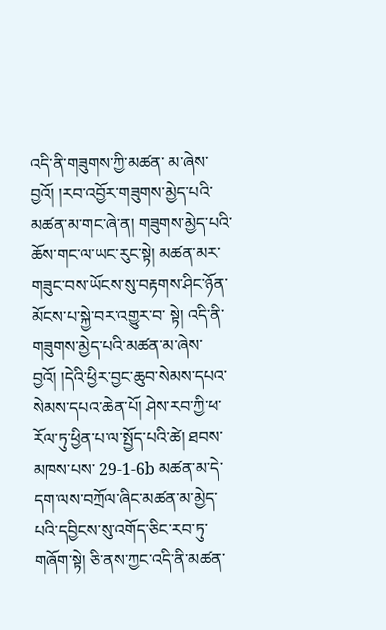འདི་ནི་གཟུགས་ཀྱི་མཚན་ མ་ཞེས་བྱའོ། །རབ་འབྱོར་གཟུགས་མྱེད་པའི་མཚན་མ་གང་ཞེ་ན། གཟུགས་མྱེད་པའི་ཆོས་གང་ལ་ཡང་རུང་སྟེ། མཚན་མར་གཟུང་བས་ཡོངས་སུ་བརྟགས་ཤིང་ཉོན་མོངས་པ་སྐྱེ་བར་འགྱུར་བ་ སྟེ། འདི་ནི་གཟུགས་མྱེད་པའི་མཚན་མ་ཞེས་བྱའོ། །དེའི་ཕྱིར་བྱང་ཆུབ་སེམས་དཔའ་སེམས་དཔའ་ཆེན་པོ། ཤེས་རབ་ཀྱི་ཕ་རོལ་ཏུ་ཕྱིན་པ་ལ་སྤྱོད་པའི་ཚེ། ཐབས་མཁས་པས་ 29-1-6b མཚན་མ་དེ་དག་ལས་བཀྲོལ་ཞིང་མཚན་མ་མྱེད་པའི་དབྱིངས་སུ་འགོད་ཅིང་རབ་ཏུ་གཞོག་སྟེ། ཅི་ནས་ཀྱང་འདི་ནི་མཚན་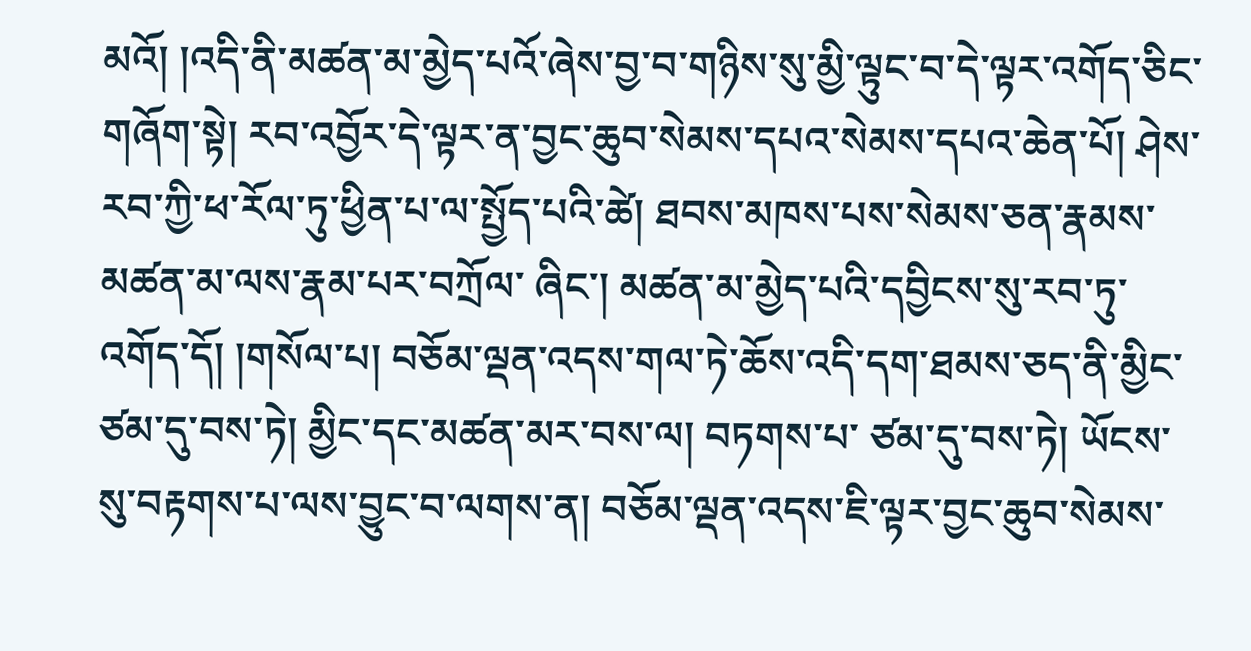མའོ། །འདི་ནི་མཚན་མ་མྱེད་པའོ་ཞེས་བྱ་བ་གཉིས་སུ་མྱི་ལྟུང་བ་དེ་ལྟར་འགོད་ཅིང་ གཞོག་སྟེ། རབ་འབྱོར་དེ་ལྟར་ན་བྱང་ཆུབ་སེམས་དཔའ་སེམས་དཔའ་ཆེན་པོ། ཤེས་རབ་ཀྱི་ཕ་རོལ་ཏུ་ཕྱིན་པ་ལ་སྤྱོད་པའི་ཚེ། ཐབས་མཁས་པས་སེམས་ཅན་རྣམས་མཚན་མ་ལས་རྣམ་པར་བཀྲོལ་ ཞིང་། མཚན་མ་མྱེད་པའི་དབྱིངས་སུ་རབ་ཏུ་འགོད་དོ། །གསོལ་པ། བཅོམ་ལྡན་འདས་གལ་ཏེ་ཆོས་འདི་དག་ཐམས་ཅད་ནི་མྱིང་ཙམ་དུ་བས་ཏེ། མྱིང་དང་མཚན་མར་བས་ལ། བཏགས་པ་ ཙམ་དུ་བས་ཏེ། ཡོངས་སུ་བརྟགས་པ་ལས་བྱུང་བ་ལགས་ན། བཅོམ་ལྡན་འདས་ཇི་ལྟར་བྱང་ཆུབ་སེམས་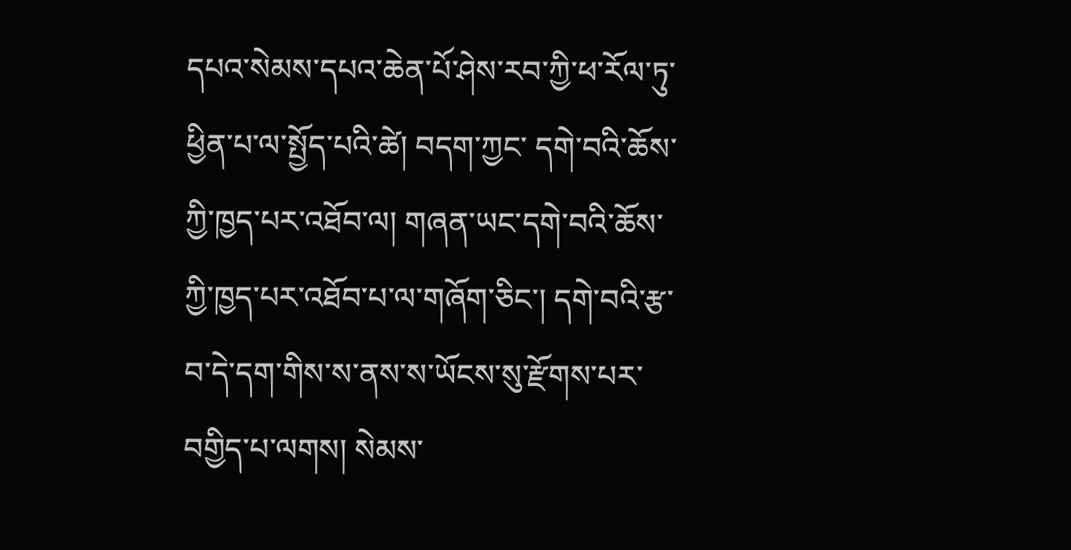དཔའ་སེམས་དཔའ་ཆེན་པོ་ཤེས་རབ་ཀྱི་ཕ་རོལ་ཏུ་ཕྱིན་པ་ལ་སྤྱོད་པའི་ཚེ། བདག་ཀྱང་ དགེ་བའི་ཆོས་ཀྱི་ཁྱད་པར་འཐོབ་ལ། གཞན་ཡང་དགེ་བའི་ཆོས་ཀྱི་ཁྱད་པར་འཐོབ་པ་ལ་གཞོག་ཅིང་། དགེ་བའི་རྩ་བ་དེ་དག་གིས་ས་ནས་ས་ཡོངས་སུ་རྫོགས་པར་བགྱིད་པ་ལགས། སེམས་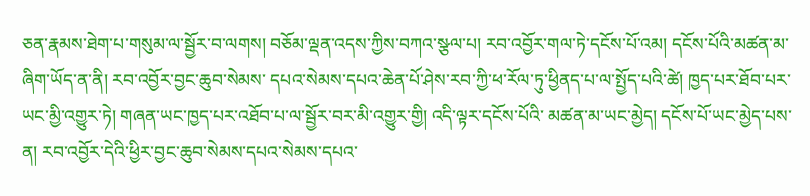ཅན་རྣམས་ཐེག་པ་གསུམ་ལ་སྦྱོར་བ་ལགས། བཅོམ་ལྡན་འདས་ཀྱིས་བཀའ་སྩལ་པ། རབ་འབྱོར་གལ་ཏེ་དངོས་པོ་འམ། དངོས་པོའི་མཚན་མ་ཞིག་ཡོད་ན་ནི། རབ་འབྱོར་བྱང་ཆུབ་སེམས་ དཔའ་སེམས་དཔའ་ཆེན་པོ་ཤེས་རབ་ཀྱི་ཕ་རོལ་ཏུ་ཕྱིནད་པ་ལ་སྤྱོད་པའི་ཚེ། ཁྱད་པར་ཐོབ་པར་ཡང་མྱི་འགྱུར་ཏེ། གཞན་ཡང་ཁྱད་པར་འཐོབ་པ་ལ་སྦྱོར་བར་མི་འགྱུར་གྱི། འདི་ལྟར་དངོས་པོའི་ མཚན་མ་ཡང་མྱེད། དངོས་པོ་ཡང་མྱེད་པས་ན། རབ་འབྱོར་དེའི་ཕྱིར་བྱང་ཆུབ་སེམས་དཔའ་སེམས་དཔའ་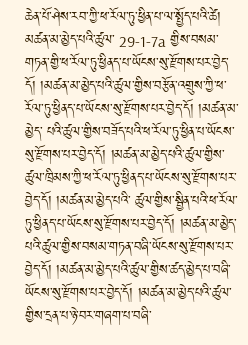ཆེན་པོ་ཤེས་རབ་ཀྱི་ཕ་རོལ་ཏུ་ཕྱིན་པ་ལ་སྤྱོད་པའི་ཚེ། མཚན་མ་མྱེད་པའི་ཚུལ་ 29-1-7a གྱིས་བསམ་གཏན་གྱི་ཕ་རོལ་ཏུ་ཕྱིནད་པ་ཡོངས་སུ་རྫོགས་པར་བྱེད་དོ། །མཚན་མ་མྱེད་པའི་ཚུལ་གྱིས་བརྩོན་འགྲུས་ཀྱི་ཕ་རོལ་ཏུ་ཕྱིནད་པ་ཡོངས་སུ་རྫོགས་པར་བྱེད་དོ། །མཚན་མ་མྱེད་ པའི་ཚུལ་གྱིས་བཟོད་པའི་ཕ་རོལ་ཏུ་ཕྱིན་པ་ཡོངས་སུ་རྫོགས་པར་བྱེད་དོ། །མཚན་མ་མྱེད་པའི་ཚུལ་གྱིས་ཚུལ་ཁྲིམས་ཀྱི་ཕ་རོལ་ཏུ་ཕྱིནད་པ་ཡོངས་སུ་རྫོགས་པར་བྱེད་དོ། །མཚན་མ་མྱེད་པའི་ ཚུལ་གྱིས་སྦྱིན་པའི་ཕ་རོལ་ཏུ་ཕྱིནད་པ་ཡོངས་སུ་རྫོགས་པར་བྱེད་དོ། །མཚན་མ་མྱེད་པའི་ཚུལ་གྱིས་བསམ་གཏན་བཞི་ཡོངས་སུ་རྫོགས་པར་བྱེད་དོ། །མཚན་མ་མྱེད་པའི་ཚུལ་གྱིས་ཚད་མྱེད་པ་བཞི་ ཡོངས་སུ་རྫོགས་པར་བྱེད་དོ། །མཚན་མ་མྱེད་པའི་ཚུལ་གྱིས་དྲན་པ་ཉེ་བར་གཞག་པ་བཞི་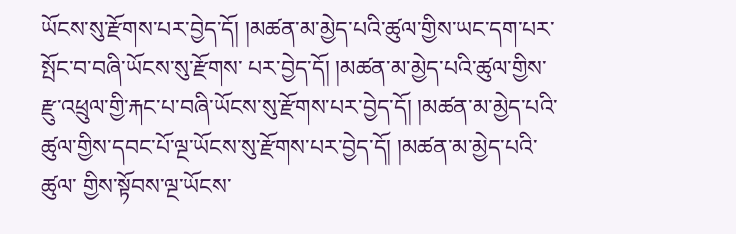ཡོངས་སུ་རྫོགས་པར་བྱེད་དོ། །མཚན་མ་མྱེད་པའི་ཚུལ་གྱིས་ཡང་དག་པར་སྤོང་བ་བཞི་ཡོངས་སུ་རྫོགས་ པར་བྱེད་དོ། །མཚན་མ་མྱེད་པའི་ཚུལ་གྱིས་རྫུ་འཕྲུལ་གྱི་རྐང་པ་བཞི་ཡོངས་སུ་རྫོགས་པར་བྱེད་དོ། །མཚན་མ་མྱེད་པའི་ཚུལ་གྱིས་དབང་པོ་ལྔ་ཡོངས་སུ་རྫོགས་པར་བྱེད་དོ། །མཚན་མ་མྱེད་པའི་ཚུལ་ གྱིས་སྟོབས་ལྔ་ཡོངས་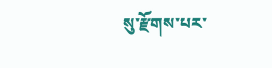སུ་རྫོགས་པར་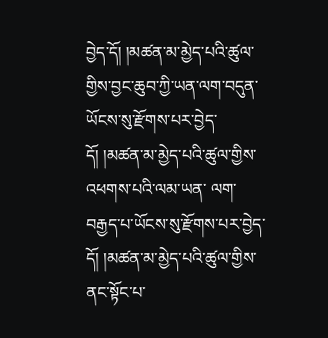བྱེད་དོ། །མཚན་མ་མྱེད་པའི་ཚུལ་གྱིས་བྱང་ཆུབ་ཀྱི་ཡན་ལག་བདུན་ཡོངས་སུ་རྫོགས་པར་བྱེད་དོ། །མཚན་མ་མྱེད་པའི་ཚུལ་གྱིས་འཕགས་པའི་ལམ་ཡན་ ལག་བརྒྱད་པ་ཡོངས་སུ་རྫོགས་པར་བྱེད་དོ། །མཚན་མ་མྱེད་པའི་ཚུལ་གྱིས་ནང་སྟོང་པ་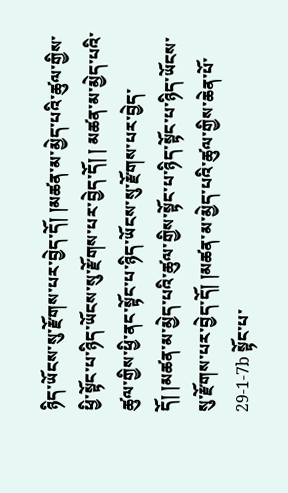ཉིད་ཡོངས་སུ་རྫོགས་པར་བྱེད་དོ། །མཚན་མ་མྱེད་པའི་ཚུལ་གྱིས་ཕྱི་སྟོང་པ་ཉིད་ཡོངས་སུ་རྫོགས་པར་བྱེད་དོ། ། མཚན་མ་མྱེད་པའི་ཚུལ་གྱིས་ཕྱི་ནང་སྟོང་པ་ཉིད་ཡོངས་སུ་རྫོགས་པར་བྱེད་དོ། །མཚན་མ་མྱེད་པའི་ཚུལ་གྱིས་སྟོང་པ་ཉིད་སྟོང་པ་ཉིད་ཡོངས་སུ་རྫོགས་པར་བྱེད་དོ། །མཚན་མ་མྱེད་པའི་ཚུལ་གྱིས་ཆེན་པོ་ 29-1-7b སྟོང་པ་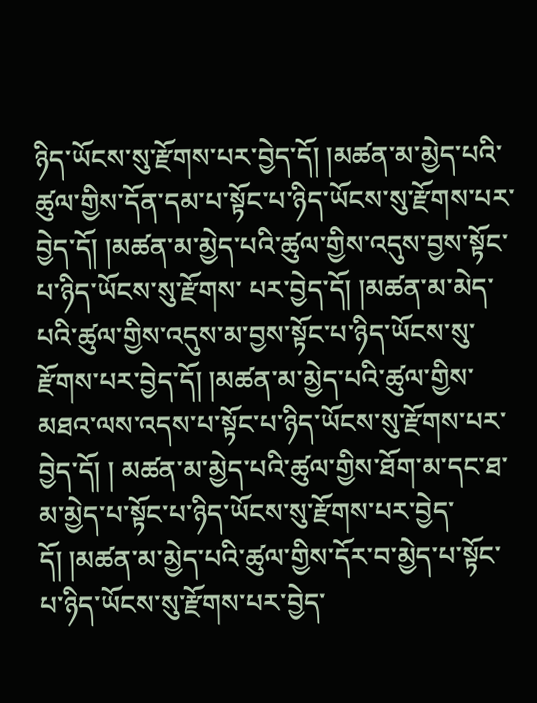ཉིད་ཡོངས་སུ་རྫོགས་པར་བྱེད་དོ། །མཚན་མ་མྱེད་པའི་ཚུལ་གྱིས་དོན་དམ་པ་སྟོང་པ་ཉིད་ཡོངས་སུ་རྫོགས་པར་བྱེད་དོ། །མཚན་མ་མྱེད་པའི་ཚུལ་གྱིས་འདུས་བྱས་སྟོང་པ་ཉིད་ཡོངས་སུ་རྫོགས་ པར་བྱེད་དོ། །མཚན་མ་མེད་པའི་ཚུལ་གྱིས་འདུས་མ་བྱས་སྟོང་པ་ཉིད་ཡོངས་སུ་རྫོགས་པར་བྱེད་དོ། །མཚན་མ་མྱེད་པའི་ཚུལ་གྱིས་མཐའ་ལས་འདས་པ་སྟོང་པ་ཉིད་ཡོངས་སུ་རྫོགས་པར་བྱེད་དོ། ། མཚན་མ་མྱེད་པའི་ཚུལ་གྱིས་ཐོག་མ་དང་ཐ་མ་མྱེད་པ་སྟོང་པ་ཉིད་ཡོངས་སུ་རྫོགས་པར་བྱེད་དོ། །མཚན་མ་མྱེད་པའི་ཚུལ་གྱིས་དོར་བ་མྱེད་པ་སྟོང་པ་ཉིད་ཡོངས་སུ་རྫོགས་པར་བྱེད་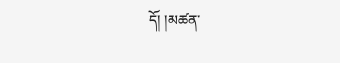དོ། །མཚན་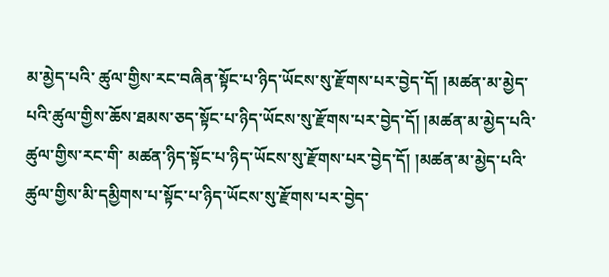མ་མྱེད་པའི་ ཚུལ་གྱིས་རང་བཞིན་སྟོང་པ་ཉིད་ཡོངས་སུ་རྫོགས་པར་བྱེད་དོ། །མཚན་མ་མྱེད་པའི་ཚུལ་གྱིས་ཆོས་ཐམས་ཅད་སྟོང་པ་ཉིད་ཡོངས་སུ་རྫོགས་པར་བྱེད་དོ། །མཚན་མ་མྱེད་པའི་ཚུལ་གྱིས་རང་གི་ མཚན་ཉིད་སྟོང་པ་ཉིད་ཡོངས་སུ་རྫོགས་པར་བྱེད་དོ། །མཚན་མ་མྱེད་པའི་ཚུལ་གྱིས་མི་དམྱིགས་པ་སྟོང་པ་ཉིད་ཡོངས་སུ་རྫོགས་པར་བྱེད་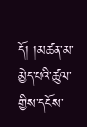དོ། །མཚན་མ་མྱེད་པའི་ཚུལ་གྱིས་དངོས་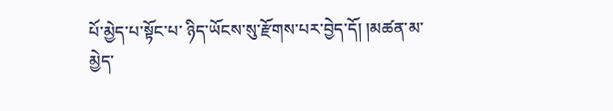པོ་མྱེད་པ་སྟོང་པ་ ཉིད་ཡོངས་སུ་རྫོགས་པར་བྱེད་དོ། །མཚན་མ་མྱེད་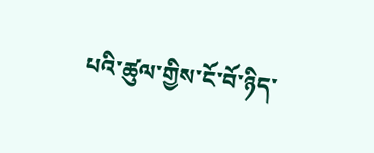པའི་ཚུལ་གྱིས་ངོ་བོ་ཉིད་